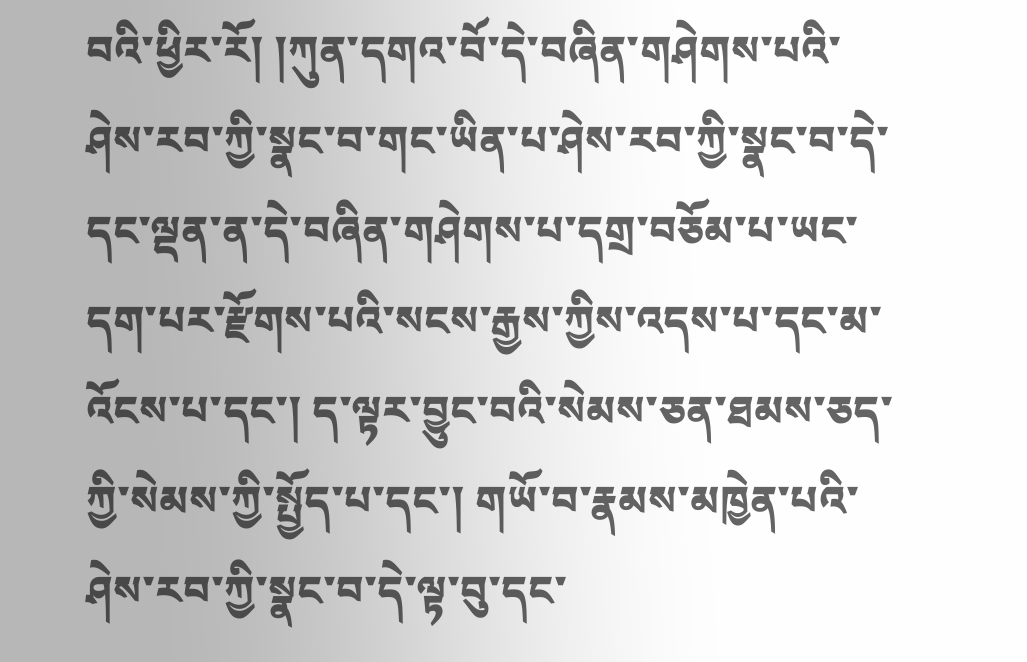བའི་ཕྱིར་རོ། །ཀུན་དགའ་བོ་དེ་བཞིན་གཤེགས་པའི་ཤེས་རབ་ཀྱི་སྣང་བ་གང་ཡིན་པ་ཤེས་རབ་ཀྱི་སྣང་བ་དེ་དང་ལྡན་ན་དེ་བཞིན་གཤེགས་པ་དགྲ་བཅོམ་པ་ཡང་དག་པར་རྫོགས་པའི་སངས་རྒྱས་ཀྱིས་འདས་པ་དང་མ་འོངས་པ་དང་། ད་ལྟར་བྱུང་བའི་སེམས་ཅན་ཐམས་ཅད་ཀྱི་སེམས་ཀྱི་སྤྱོད་པ་དང་། གཡོ་བ་རྣམས་མཁྱེན་པའི་ཤེས་རབ་ཀྱི་སྣང་བ་དེ་ལྟ་བུ་དང་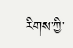རིགས་ཀྱི་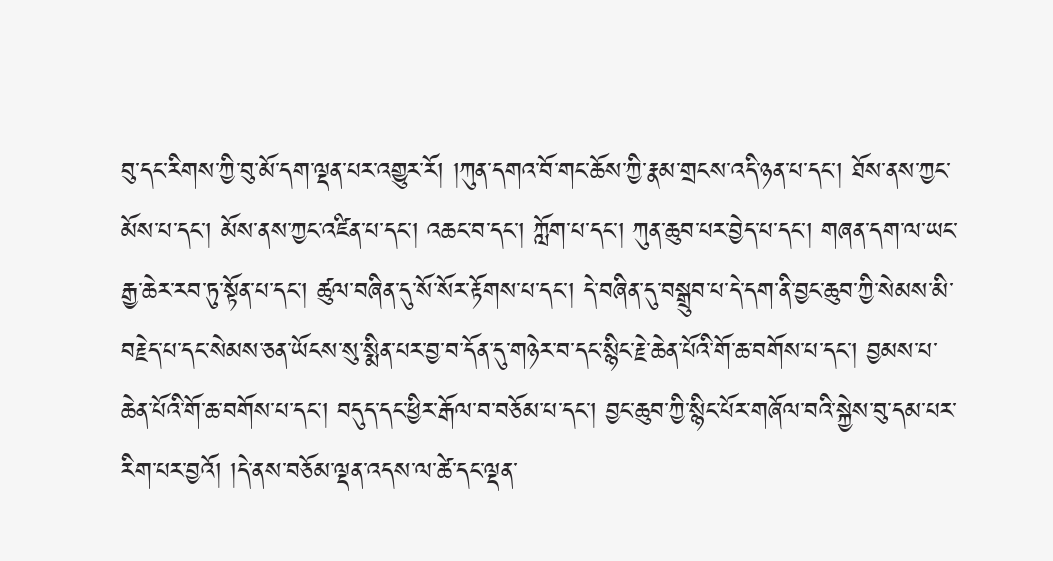བུ་དང་རིགས་ཀྱི་བུ་མོ་དག་ལྡན་པར་འགྱུར་རོ། །ཀུན་དགའ་བོ་གང་ཆོས་ཀྱི་རྣམ་གྲངས་འདི་ཉན་པ་དང་། ཐོས་ནས་ཀྱང་མོས་པ་དང་། མོས་ནས་ཀྱང་འཛིན་པ་དང་། འཆང་བ་དང་། ཀློག་པ་དང་། ཀུན་ཆུབ་པར་བྱེད་པ་དང་། གཞན་དག་ལ་ཡང་རྒྱ་ཆེར་རབ་ཏུ་སྟོན་པ་དང་། ཚུལ་བཞིན་དུ་སོ་སོར་རྟོགས་པ་དང་། དེ་བཞིན་དུ་བསྒྲུབ་པ་དེ་དག་ནི་བྱང་ཆུབ་ཀྱི་སེམས་མི་བརྗེད་པ་དང་སེམས་ཅན་ཡོངས་སུ་སྨིན་པར་བྱ་བ་དོན་དུ་གཉེར་བ་དང་སྙིང་རྗེ་ཆེན་པོའི་གོ་ཆ་བགོས་པ་དང་། བྱམས་པ་ཆེན་པོའི་གོ་ཆ་བགོས་པ་དང་། བདུད་དང་ཕྱིར་རྒོལ་བ་བཅོམ་པ་དང་། བྱང་ཆུབ་ཀྱི་སྙིང་པོར་གཞོལ་བའི་སྐྱེས་བུ་དམ་པར་རིག་པར་བྱའོ། །དེ་ནས་བཅོམ་ལྡན་འདས་ལ་ཚེ་དང་ལྡན་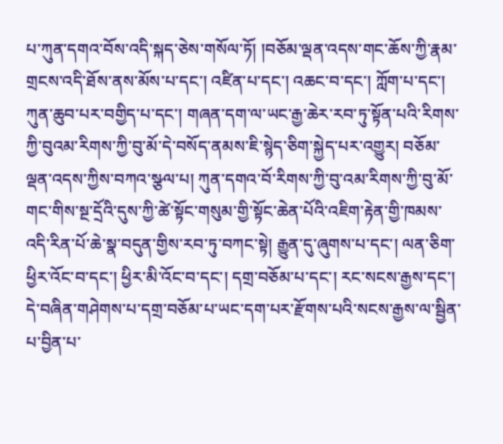པ་ཀུན་དགའ་བོས་འདི་སྐད་ཅེས་གསོལ་ཏོ། །བཅོམ་ལྡན་འདས་གང་ཆོས་ཀྱི་རྣམ་གྲངས་འདི་ཐོས་ནས་མོས་པ་དང་། འཛིན་པ་དང་། འཆང་བ་དང་། ཀློག་པ་དང་། ཀུན་ཆུབ་པར་བགྱིད་པ་དང་། གཞན་དག་ལ་ཡང་རྒྱ་ཆེར་རབ་ཏུ་སྟོན་པའི་རིགས་ཀྱི་བུའམ་རིགས་ཀྱི་བུ་མོ་དེ་བསོད་ནམས་ཇི་སྙེད་ཅིག་སྐྱེད་པར་འགྱུར། བཅོམ་ལྡན་འདས་ཀྱིས་བཀའ་སྩལ་པ། ཀུན་དགའ་བོ་རིགས་ཀྱི་བུ་འམ་རིགས་ཀྱི་བུ་མོ་གང་གིས་སྔ་དྲོའི་དུས་ཀྱི་ཚེ་སྟོང་གསུམ་གྱི་སྟོང་ཆེན་པོའི་འཇིག་རྟེན་གྱི་ཁམས་འདི་རིན་པོ་ཆེ་སྣ་བདུན་གྱིས་རབ་ཏུ་བཀང་སྟེ། རྒྱུན་དུ་ཞུགས་པ་དང་། ལན་ཅིག་ཕྱིར་འོང་བ་དང་། ཕྱིར་མི་འོང་བ་དང་། དགྲ་བཅོམ་པ་དང་། རང་སངས་རྒྱས་དང་། དེ་བཞིན་གཤེགས་པ་དགྲ་བཅོམ་པ་ཡང་དག་པར་རྫོགས་པའི་སངས་རྒྱས་ལ་སྦྱིན་པ་བྱིན་པ་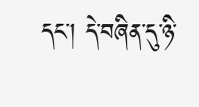དང་། དེ་བཞིན་དུ་ཉི་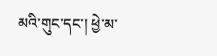མའི་གུང་དང་། ཕྱེ་མ་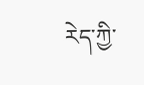རེད་ཀྱི་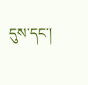དུས་དང་།